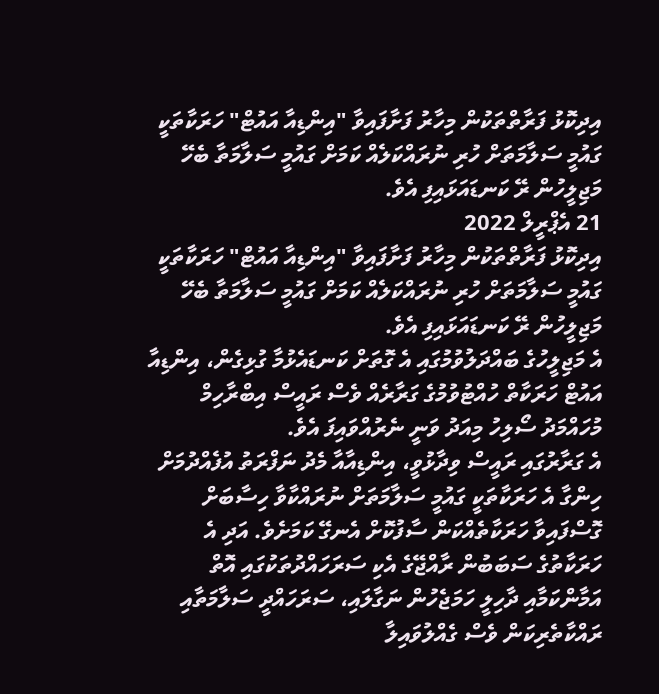އިދިކޮޅު ފަރާތްތަކުން މިހާރު ފަށާފައިވާ "އިންޑިއާ އައުޓް" ހަރަކާތަކީ ގައުމީ ސަލާމަތަށް ހުރި ނުރައްކަލެއް ކަމަށް ގައުމީ ސަލާމަތާ ބެހޭ މަޖިލީހުން ރޭ ކަނޑައަޅައިފި އެވެ.
21 އެޕްރީލް 2022
އިދިކޮޅު ފަރާތްތަކުން މިހާރު ފަށާފައިވާ "އިންޑިއާ އައުޓް" ހަރަކާތަކީ ގައުމީ ސަލާމަތަށް ހުރި ނުރައްކަލެއް ކަމަށް ގައުމީ ސަލާމަތާ ބެހޭ މަޖިލީހުން ރޭ ކަނޑައަޅައިފި އެވެ.
އެ މަޖިލީހުގެ ބައްދަލުވުމުގައި އެ ގޮތަށް ކަނޑައެޅުމާ ގުޅިގެން، އިންޑިއާ އައުޓް ހަރަކާތް ހުއްޓުވުމުގެ ގަރާރެއް ވެސް ރައީސް އިބްރާހިމް މުހައްމަދު ސޯލިހު މިއަދު ވަނީ ނެރުއްވައިފަ އެވެ.
އެ ގަރާރުގައި ރައީސް ވިދާޅުވީ، އިންޑިއާއާ މެދު ނަފްރަތު އުފެއްދުމަށް ހިންގާ އެ ހަރަކާތަކީ ގައުމީ ސަލާމަތަށް ނުރައްކާވާ ހިސާބަށް ގޮސްފައިވާ ހަރަކާތެއްކަން ސާފުކޮށް އެނގޭ ކަމަށެވެ. އަދި އެ ހަރަކާތުގެ ސަބަބުން ރާއްޖޭގެ އެކި ސަރަހައްދުތަކުގައި އޮތް އަމާންކަމާއި ދާހިލީ ހަމަޖެހުން ނަގާލައި، ސަރަހައްދީ ސަލާމަތާއި ރައްކާތެރިކަން ވެސް ގެއްލުވައިލާ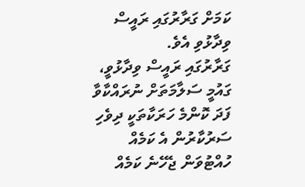ކަމަށް ގަރާރުގައި ރައީސް ވިދާޅުވި އެވެ.
ގަރާރުގައި ރައީސް ވިދާޅުވީ، ގައުމީ ސަލާމަތަށް ނުރައްކާވާ ފަދަ ކޮންމެ ހަރަކާތަކީ ދިވެހި ސަރުކާރުން އެ ކަމެއް ހުއްޓުވަން ޖެހޭނެ ކަމެއް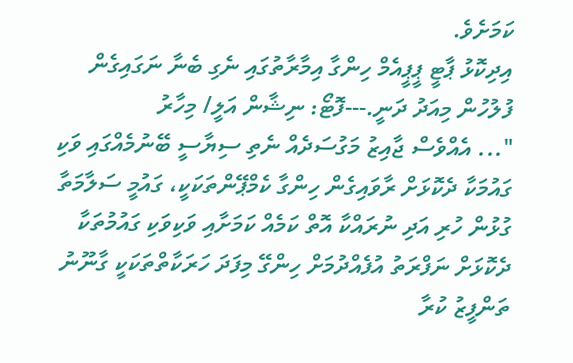ކަމަށެވެ.
އިދިކޮޅު ޕާޓީ ޕީޕީއެމް ހިންގާ އިމާރާތުގައި ނެގި ބެނާ ނަގައިގެން ފުލުހުން މިއަދު ދަނީ.---ފޮޓޯ: ނިޝާން އަލީ/ މިހާރު
"... އެއްވެސް ޖާއިޒު މަގުސަދެއް ނެތި ސިޔާސީ ބޭނުމެއްގައި ވަކި ގައުމަކާ ދެކޮޅަށް ރާވައިގެން ހިންގާ ކެމްޕޭންތަކަކީ، ގައުމީ ސަލާމަތާ ގުޅުން ހުރި އަދި ނުރައްކާ އޮތް ކަމެއް ކަމަށާއި ވަކިވަކި ގައުމުތަކާ ދެކޮޅަށް ނަފްރަތު އުފެއްދުމަށް ހިންގޭ މިފަދަ ހަރަކާތްތަކަކީ ގާނޫނު ތަންފީޒު ކުރާ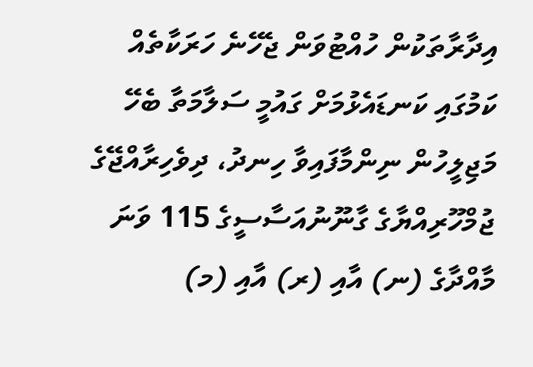އިދާރާތަކުން ހުއްޓުވަން ޖެހޭނެ ހަރަކާތެއް ކަމުގައި ކަނޑައެޅުމަށް ގައުމީ ސަލާމަތާ ބެހޭ މަޖިލީހުން ނިންމާފައިވާ ހިނދު، ދިވެހިރާއްޖޭގެ ޖުމްހޫރިއްޔާގެ ގާނޫނުއަސާސީގެ 115 ވަނަ މާއްދާގެ (ނ) އާއި (ރ) އާއި (މ)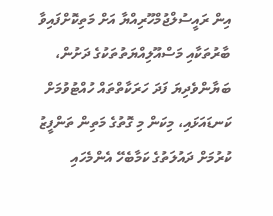އިން ރައީސުލްޖުމްހޫރިއްޔާ އަށް މަތިކޮށްފައިވާ ބާރުތަކާއި މަސްއޫލިއްޔަތުތަކުގެ ދަށުން، ބަޔާންވެދިޔަ ފަދަ ހަރަކާތްތައް ހުއްޓުވުމަށް ކަނޑައަޅައި، މިކަން މި ގޮތުގެ މަތިން ތަންފީޒު ކުރުމަށް ދައުލަތުގެ ކަމާބެހޭ އެންމެހައި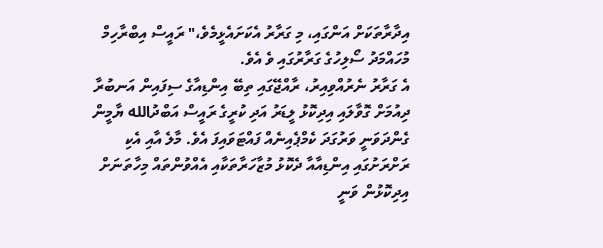އިދާރާތަކަށް އަންގައި، މި ގަރާރު އެކަށައެޅީމެވެ،" ރައީސް އިބްރާހިމް މުހައްމަދު ސޯލިހުގެ ގަރާރުގައި ވެ އެވެ.
އެ ގަރާރު ނެރުއްވިއިރު، ރާއްޖޭގައި ތިބޭ އިންޑިއާގެ ސިފައިން އަނބުރާ ދިއުމަށް ގޮވާލައި އިދިކޮޅު ލީޑަރު އަދި ކުރީގެ ރައީސް އަބްދުالله ޔާމީން ގެންދަވަނީ ވަރުގަދަ ކެމްޕެއިނެއް ފައްޓަވައިފަ އެވެ. މާލެ އާއި އެކި ރަށްރަށުގައި އިންޑިއާއާ ދެކޮޅު މުޒާހަރާތަކާއި އެއްވުންތައް މިހާތަނަށް އިދިކޮޅުން ވަނީ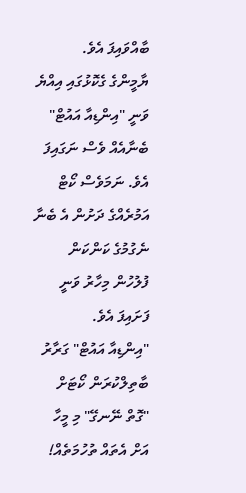ބާއްވައިފަ އެވެ.
ޔާމީންގެ ގެކޮޅުގައި އިއްޔެ ވަނީ "އިންޑިއާ އައުޓް" ބެނާއެއް ވެސް ނަގައިފަ އެވެ. ނަމަވެސް ކޯޓް އަމުރެއްގެ ދަށުން އެ ބެނާ ނެގުމުގެ ކަންކަން ފުލުހުން މިހާރު ވަނީ ފަށައިފަ އެވެ.
"އިންޑިއާ އައުޓް" ގަރާރު ބާތިލްކުރަން ކޯޓަށް
"ގޮތް ނޭނގޭ" މި މީހާ އަށް އެތައް ތުހުމަތެއް!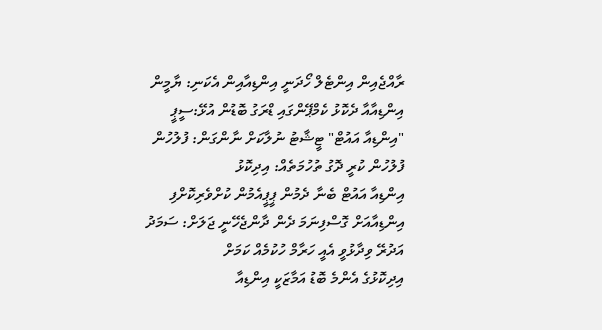ރާއްޖެއިން އިންޓެލް ހޯދަނީ އިންޑިއާއިން އެކަނި: ޔާމީން
އިންޑިއާއާ ދެކޮޅު ކެމްޕޭންގައި ޑްރަގު ބޮޑުން އުޅޭ:ސީޕީ
"އިންޑިއާ އައުޓް" ޓީޝާޓު ނުލާކަށް ނާންގަން: ފުލުހުން
ފުލުހުން ކުރީ ދޮގު ތުހުމަތެއް: އިދިކޮޅު
އިންޑިއާ އައުޓް ބެނާ ދެމުން ޕީޕީއެމުން ކުށްވެރިކޮށްފި
އިންޑިއާއަށް ގޮސްފިނަމަ ދެން ދާންޖެހޭނީ ޖަލަށް: ސަމަދު
އަދުރޭ ވިދާޅުވީ އެއީ ހަރާމް ހުކުމެއް ކަމަށް
އިދިކޮޅުގެ އެންމެ ބޮޑު އަމާޒަކީ އިންޑިއާ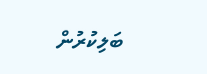ބަލިކުރުން